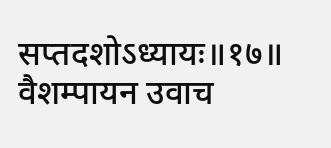सप्तदशोऽध्यायः॥१७॥
वैशम्पायन उवाच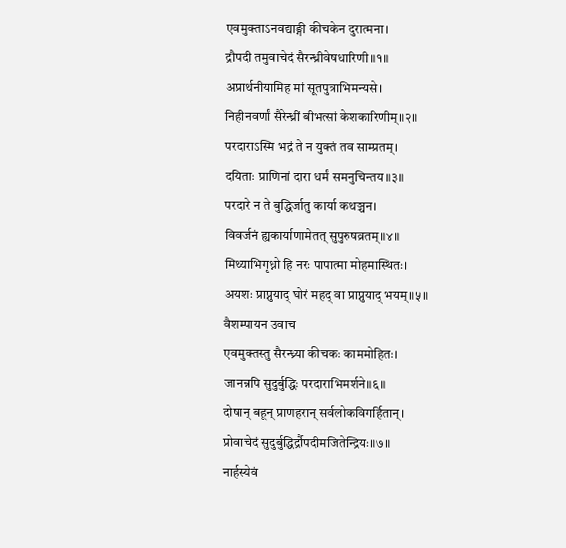एवमुक्ताऽनवद्याङ्गी कीचकेन दुरात्मना।
द्रौपदी तमुवाचेदं सैरन्ध्रीवेषधारिणी॥१॥
अप्रार्थनीयामिह मां सूतपुत्राभिमन्यसे।
निहीनवर्णां सैरेन्ध्रीं बीभत्सां केशकारिणीम्॥२॥
परदाराऽस्मि भद्रं ते न युक्तं तव साम्प्रतम्।
दयिताः प्राणिनां दारा धर्मं समनुचिन्तय॥३॥
परदारे न ते बुद्धिर्जातु कार्या कथञ्चन।
विवर्जनं ह्यकार्याणामेतत् सुपुरुषव्रतम्॥४॥
मिथ्याभिगृध्नो हि नरः पापात्मा मोहमास्थितः।
अयशः प्राप्नुयाद् घोरं महद् वा प्राप्नुयाद् भयम्॥५॥
वैशम्पायन उवाच
एवमुक्तस्तु सैरन्ध्र्या कीचकः काममोहितः।
जानन्नपि सुदुर्बुद्धिः परदाराभिमर्शने॥६॥
दोषान् बहून् प्राणहरान् सर्वलोकविगर्हितान्।
प्रोवाचेदं सुदुर्बुद्धिर्द्रौपदीमजितेन्द्रियः॥७॥
नार्हस्येवं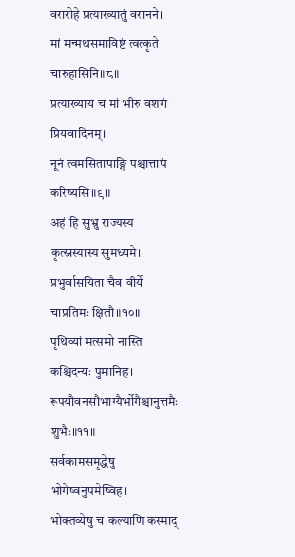वरारोहे प्रत्याख्यातुं वरानने।
मां मन्मथसमाविष्टं त्वत्कृते चारुहासिनि॥८॥
प्रत्याख्याय च मां भीरु वशगं प्रियवादिनम्।
नूनं त्वमसितापाङ्गि पश्चात्तापं करिष्यसि॥९॥
अहं हि सुभ्रु राज्यस्य कृत्स्नस्यास्य सुमध्यमे।
प्रभुर्वासयिता चैव वीर्ये चाप्रतिमः क्षितौ॥१०॥
पृथिव्यां मत्समो नास्ति कश्चिदन्यः पुमानिह।
रूपयौवनसौभाग्यैर्भोगैश्चानुत्तमैः शुभैः॥११॥
सर्वकामसमृद्धेषु भोगेष्वनुपमेष्विह।
भोक्तव्येषु च कल्याणि कस्माद्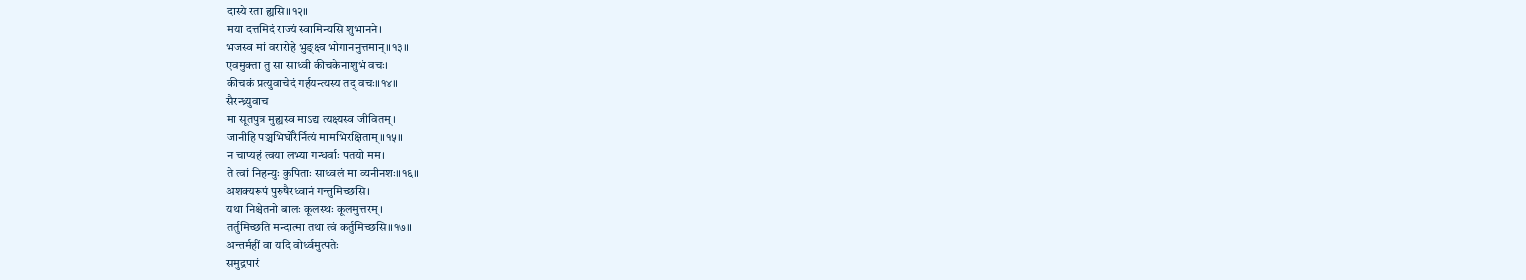दास्ये रता ह्यसि॥१२॥
मया दत्तमिदं राज्यं स्वामिन्यसि शुभानने।
भजस्व मां वरारोहे भुङ्क्ष्व भोगाननुत्तमान्॥१३॥
एवमुक्ता तु सा साध्वी कीचकेनाशुभं वचः।
कीचकं प्रत्युवाचेदं गर्हयन्त्यस्य तद् वचः॥१४॥
सैरन्ध्र्युवाच
मा सूतपुत्र मुह्यस्व माऽद्य त्यक्ष्यस्व जीवितम्।
जानीहि पञ्चभिर्घोरैर्नित्यं मामभिरक्षिताम्॥१५॥
न चाप्यहं त्वया लभ्या गन्धर्वाः पतयो मम।
ते त्वां निहन्युः कुपिताः साध्वलं मा व्यनीनशः॥१६॥
अशक्यरूपं पुरुषैरध्वानं गन्तुमिच्छसि।
यथा निश्चेतनो बालः कूलस्थः कूलमुत्तरम्।
तर्तुमिच्छति मन्दात्मा तथा त्वं कर्तुमिच्छसि॥१७॥
अन्तर्महीं वा यदि वोर्ध्वमुत्पतेः
समुद्रपारं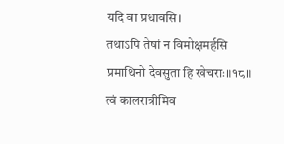यदि वा प्रधावसि।
तथाऽपि तेषां न विमोक्षमर्हसि
प्रमाथिनो देवसुता हि खेचराः॥१८॥
त्वं कालरात्रीमिव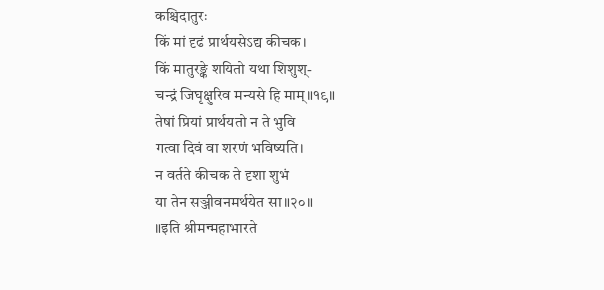कश्चिदातुरः
किं मां दृढं प्रार्थयसेऽद्य कीचक।
किं मातुरङ्के शयितो यथा शिशुश्-
चन्द्रं जिघृक्षुरिव मन्यसे हि माम्॥१९॥
तेषां प्रियां प्रार्थयतो न ते भुवि
गत्वा दिवं वा शरणं भविष्यति।
न वर्तते कीचक ते दृशा शुभं
या तेन सञ्जीवनमर्थयेत सा॥२०॥
॥इति श्रीमन्महाभारते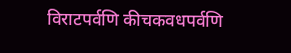विराटपर्वणि कीचकवधपर्वणि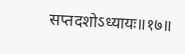सप्तदशोऽध्यायः॥१७॥